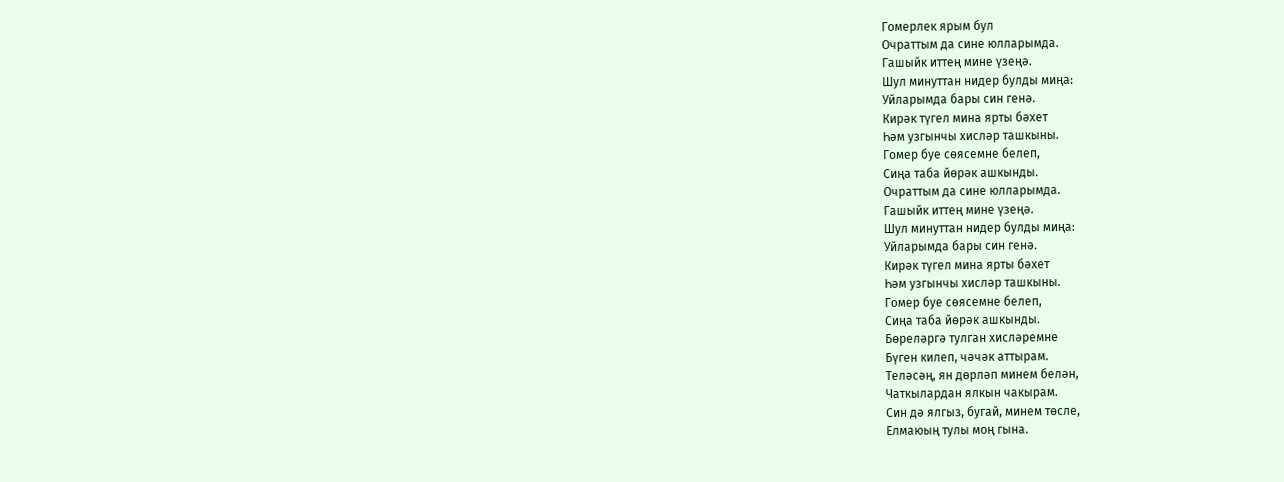Гомерлек ярым бул
Очраттым да сине юлларымда.
Гашыйк иттең мине үзеңә.
Шул минуттан нидер булды миңа:
Уйларымда бары син генә.
Кирәк түгел мина ярты бәхет
Һәм узгынчы хисләр ташкыны.
Гомер буе сөясемне белеп,
Сиңа таба йөрәк ашкынды.
Очраттым да сине юлларымда.
Гашыйк иттең мине үзеңә.
Шул минуттан нидер булды миңа:
Уйларымда бары син генә.
Кирәк түгел мина ярты бәхет
Һәм узгынчы хисләр ташкыны.
Гомер буе сөясемне белеп,
Сиңа таба йөрәк ашкынды.
Бөреләргә тулган хисләремне
Бүген килеп, чәчәк аттырам.
Теләсәң, ян дөрләп минем белән,
Чаткылардан ялкын чакырам.
Син дә ялгыз, бугай, минем төсле,
Елмаюың тулы моң гына.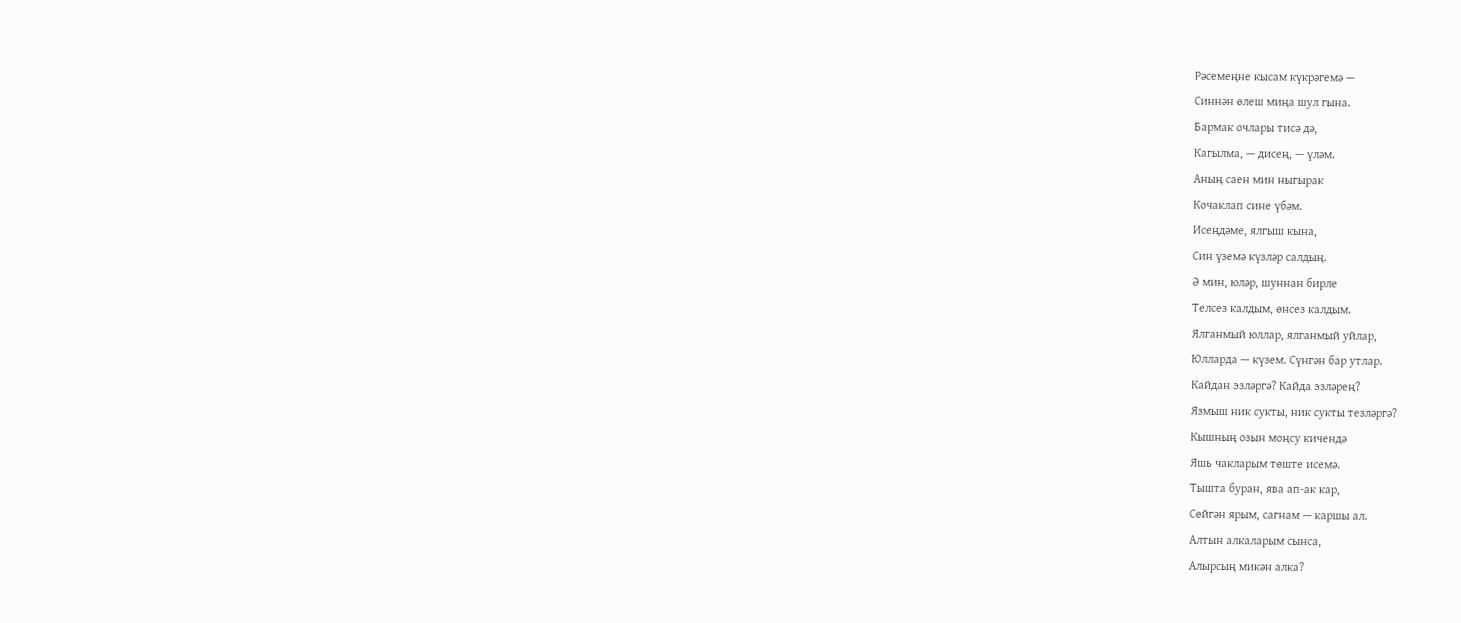Рәсемеңне кысам күкрәгемә —
Синнән өлеш миңа шул гына.
Бармак очлары тисә дә,
Кагылма, — дисең, — үләм.
Аның саен мин ныгырак
Кочаклап сине үбәм.
Исеңдәме, ялгыш кына,
Син үземә күзләр салдың.
Ә мин, юләр, шуннан бирле
Телсез калдым, өнсез калдым.
Ялганмый юллар, ялганмый уйлар,
Юлларда — күзем. Сүнгән бар утлар.
Кайдан эзләргә? Кайда эзләрең?
Язмыш ник сукты, ник сукты тезләргә?
Кышның озын моңсу кичендә
Яшь чакларым төште исемә.
Тышта буран, ява ап-ак кар,
Сөйгән ярым, сагнам — каршы ал.
Алтын алкаларым сынса,
Алырсың микән алка?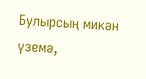Булырсың микән үземә,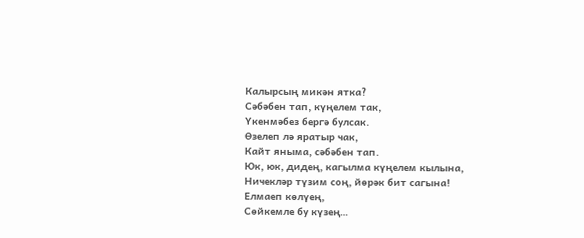Калырсың микән ятка?
Сәбәбен тап, күңелем так,
Үкенмәбез бергә булсак.
Өзелеп лә яратыр чак,
Кайт яныма, сәбәбен тап.
Юк, юк, дидең, кагылма күңелем кылына,
Ничекләр түзим соң, йөрәк бит сагына!
Елмаеп көлүең,
Сөйкемле бу күзең…